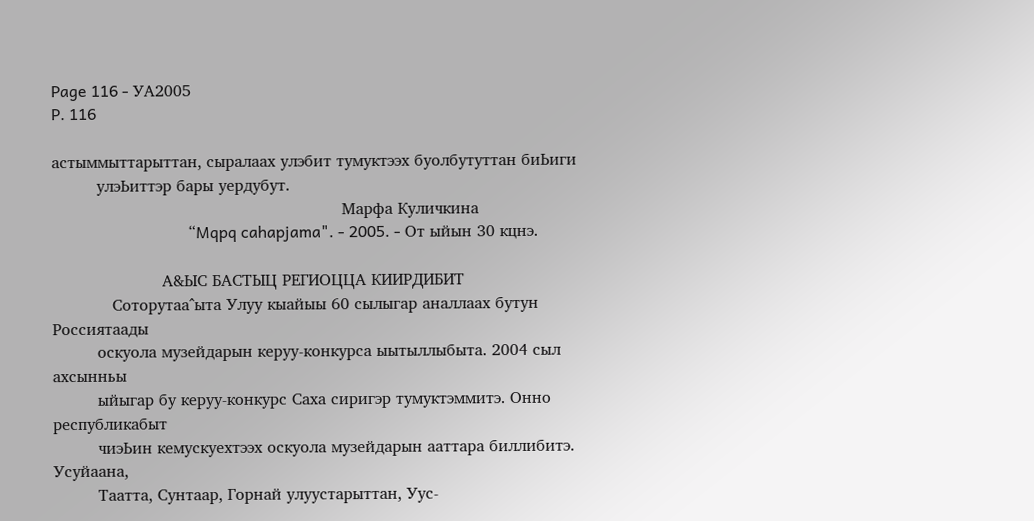Page 116 - УА2005
P. 116

астыммыттарыттан, сыралаах улэбит тумуктээх буолбутуттан биЬиги
         улэЬиттэр бары уердубут.
                                                          Марфа Куличкина
                                  “Mqpq cahapjama". - 2005. - От ыйын 30 кцнэ.

                      А&ЫС БАСТЫЦ РЕГИОЦЦА КИИРДИБИТ
            Соторутаа^ыта Улуу кыайыы 60 сылыгар аналлаах бутун Россиятаады
         оскуола музейдарын керуу-конкурса ыытыллыбыта. 2004 сыл ахсынньы
         ыйыгар бу керуу-конкурс Саха сиригэр тумуктэммитэ. Онно республикабыт
         чиэЬин кемускуехтээх оскуола музейдарын ааттара биллибитэ. Усуйаана,
         Таатта, Сунтаар, Горнай улуустарыттан, Уус-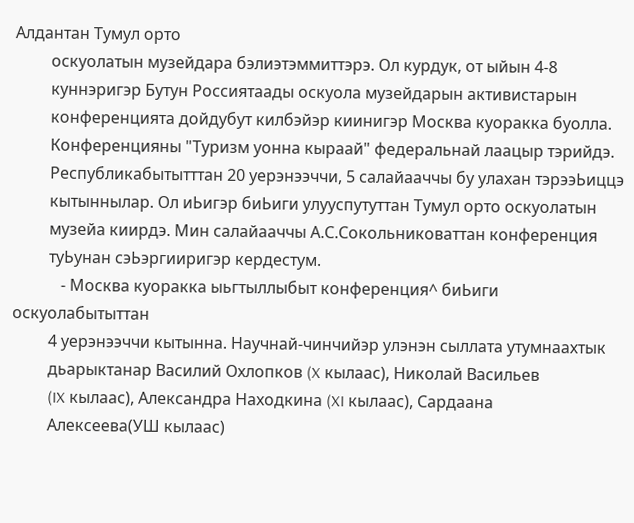Алдантан Тумул орто
         оскуолатын музейдара бэлиэтэммиттэрэ. Ол курдук, от ыйын 4-8
         куннэригэр Бутун Россиятаады оскуола музейдарын активистарын
         конференцията дойдубут килбэйэр киинигэр Москва куоракка буолла.
         Конференцияны "Туризм уонна кыраай" федеральнай лаацыр тэрийдэ.
         Республикабытытттан 20 уерэнээччи, 5 салайааччы бу улахан тэрээЬиццэ
         кытыннылар. Ол иЬигэр биЬиги улууспутуттан Тумул орто оскуолатын
         музейа киирдэ. Мин салайааччы А.С.Сокольниковаттан конференция
         туЬунан сэЬэргииригэр кердестум.
            - Москва куоракка ыьгтыллыбыт конференция^ биЬиги оскуолабытыттан
         4 уерэнээччи кытынна. Научнай-чинчийэр улэнэн сыллата утумнаахтык
         дьарыктанар Василий Охлопков (X кылаас), Николай Васильев
         (IX кылаас), Александра Находкина (XI кылаас), Сардаана
         Алексеева(УШ кылаас)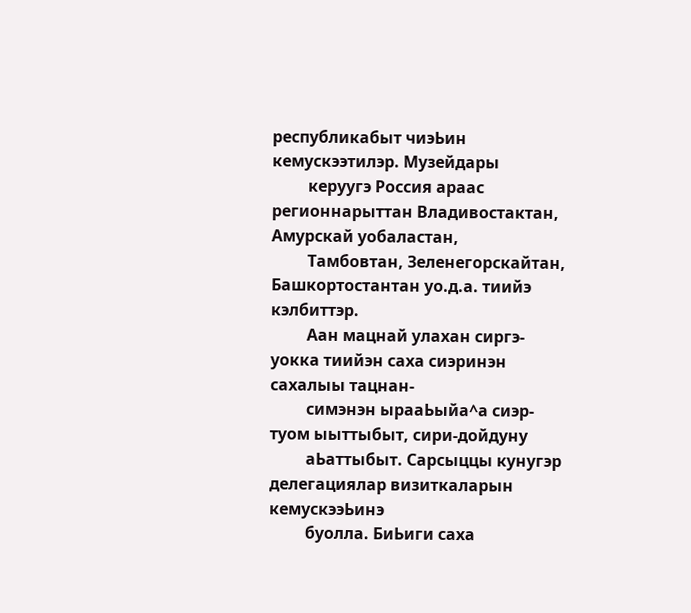республикабыт чиэЬин кемускээтилэр. Музейдары
         керуугэ Россия араас регионнарыттан Владивостактан, Амурскай уобаластан,
         Тамбовтан, Зеленегорскайтан, Башкортостантан уо.д.а. тиийэ кэлбиттэр.
         Аан мацнай улахан сиргэ-уокка тиийэн саха сиэринэн сахалыы тацнан-
         симэнэн ырааЬыйа^а сиэр-туом ыыттыбыт, сири-дойдуну
         аЬаттыбыт. Сарсыццы кунугэр делегациялар визиткаларын кемускээЬинэ
         буолла. БиЬиги саха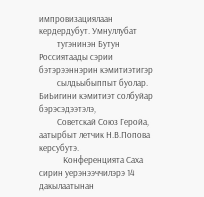импровизациялаан кердердубут. Умнуллубат
         тугэнинэн Бутун Россиятаады сэрии бэтэрээннэрин кэмитиэтигэр
         сылдьыбыппыт буолар. БиЬигини кэмитиэт солбуйар бэрэсэдээтэлэ,
         Советскай Союз Геройа, аатырбыт летчик Н.В.Попова керсубутэ.
            Конференцията Саха сирин уерэнээччилэрэ 14 дакылаатынан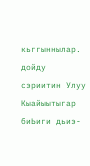кьггыннылар. дойду сэриитин Улуу Кыайыытыгар биЬиги дьиэ-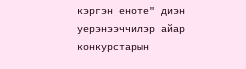кэргэн еноте" диэн уерэнээччилэр айар конкурстарын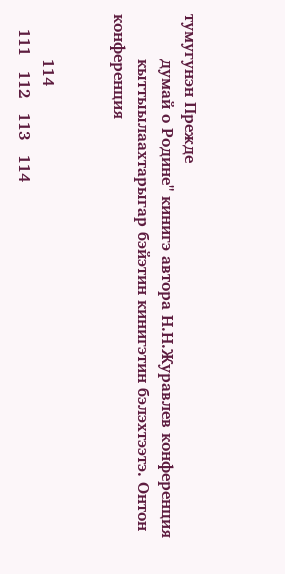тумугунэн Прежде
         думай о Родине" кинигэ автора Н.Н.Журавлев конференция
         кыттыылаахтарыгар бэйэтин кинигэтин бэлэхтээтэ. Онтон конференция


         114
   111   112   113   114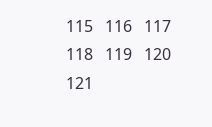115   116   117   118   119   120   121